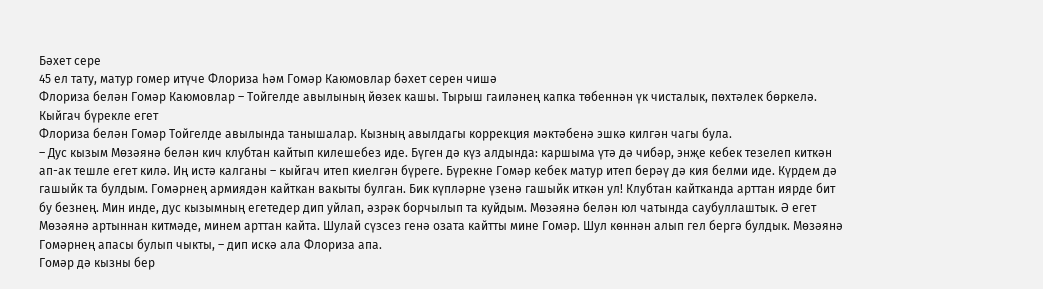Бәхет сере
45 ел тату, матур гомер итүче Флориза һәм Гомәр Каюмовлар бәхет серен чишә
Флориза белән Гомәр Каюмовлар – Тойгелде авылының йөзек кашы. Тырыш гаиләнең капка төбеннән үк чисталык, пөхтәлек бөркелә.
Кыйгач бүрекле егет
Флориза белән Гомәр Тойгелде авылында танышалар. Кызның авылдагы коррекция мәктәбенә эшкә килгән чагы була.
– Дус кызым Мөзәянә белән кич клубтан кайтып килешебез иде. Бүген дә күз алдында: каршыма үтә дә чибәр, энҗе кебек тезелеп киткән ап-ак тешле егет килә. Иң истә калганы – кыйгач итеп киелгән бүреге. Бүрекне Гомәр кебек матур итеп берәү дә кия белми иде. Күрдем дә гашыйк та булдым. Гомәрнең армиядән кайткан вакыты булган. Бик күпләрне үзенә гашыйк иткән ул! Клубтан кайтканда арттан иярде бит бу безнең. Мин инде, дус кызымның егетедер дип уйлап, әзрәк борчылып та куйдым. Мөзәянә белән юл чатында саубуллаштык. Ә егет Мөзәянә артыннан китмәде, минем арттан кайта. Шулай сүзсез генә озата кайтты мине Гомәр. Шул көннән алып гел бергә булдык. Мөзәянә Гомәрнең апасы булып чыкты, – дип искә ала Флориза апа.
Гомәр дә кызны бер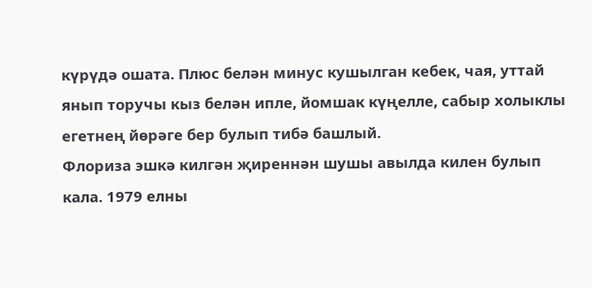күрүдә ошата. Плюс белән минус кушылган кебек, чая, уттай янып торучы кыз белән ипле, йомшак күңелле, сабыр холыклы егетнең йөрәге бер булып тибә башлый.
Флориза эшкә килгән җиреннән шушы авылда килен булып кала. 1979 елны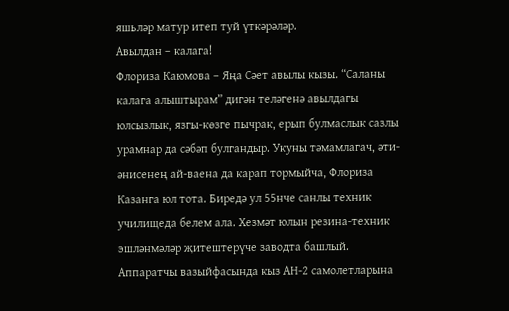яшьләр матур итеп туй үткәрәләр.
Авылдан – калага!
Флориза Каюмова – Яңа Сәет авылы кызы. “Саланы калага алыштырам” дигән теләгенә авылдагы юлсызлык, язгы-көзге пычрак, ерып булмаслык сазлы урамнар да сәбәп булгандыр. Укуны тәмамлагач, әти-әнисенең ай-ваена да карап тормыйча, Флориза Казанга юл тота. Биредә ул 55нче санлы техник училищеда белем ала. Хезмәт юлын резина-техник эшләнмәләр җитештерүче заводта башлый. Аппаратчы вазыйфасында кыз АН-2 самолетларына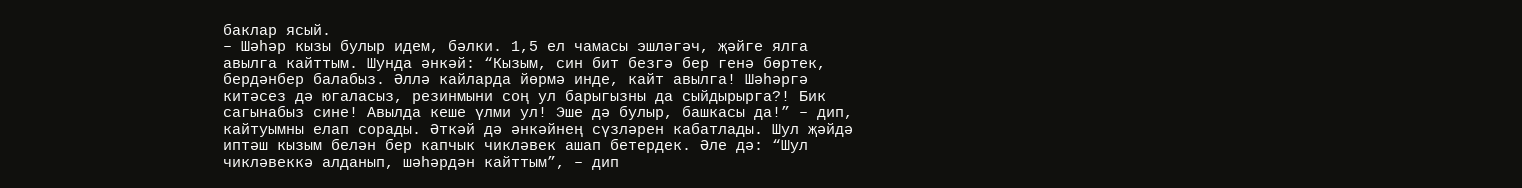баклар ясый.
– Шәһәр кызы булыр идем, бәлки. 1,5 ел чамасы эшләгәч, җәйге ялга авылга кайттым. Шунда әнкәй: “Кызым, син бит безгә бер генә бөртек, бердәнбер балабыз. Әллә кайларда йөрмә инде, кайт авылга! Шәһәргә китәсез дә югаласыз, резинмыни соң ул барыгызны да сыйдырырга?! Бик сагынабыз сине! Авылда кеше үлми ул! Эше дә булыр, башкасы да!” – дип, кайтуымны елап сорады. Әткәй дә әнкәйнең сүзләрен кабатлады. Шул җәйдә иптәш кызым белән бер капчык чикләвек ашап бетердек. Әле дә: “Шул чикләвеккә алданып, шәһәрдән кайттым”, – дип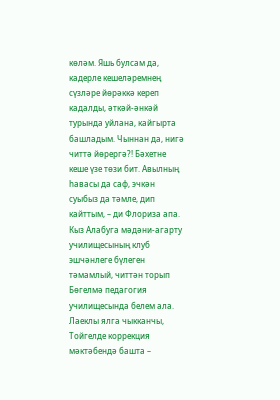көләм. Яшь булсам да, кадерле кешеләремнең сүзләре йөрәккә кереп кадалды, әткәй-әнкәй турында уйлана, кайгырта башладым. Чыннан да, нигә читтә йөрергә?! Бәхетне кеше үзе төзи бит. Авылның һавасы да саф, эчкән суыбыз да тәмле, дип кайттым, – ди Флориза апа.
Кыз Алабуга мәдәни-агарту училищесының клуб эшчәнлеге бүлеген тәмамлый, читтән торып Бөгелмә педагогия училищесында белем ала. Лаеклы ялга чыкканчы, Тойгелде коррекция мәктәбендә башта –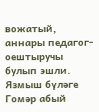вожатый, аннары педагог-оештыручы булып эшли.
Язмыш бүләге
Гомәр абый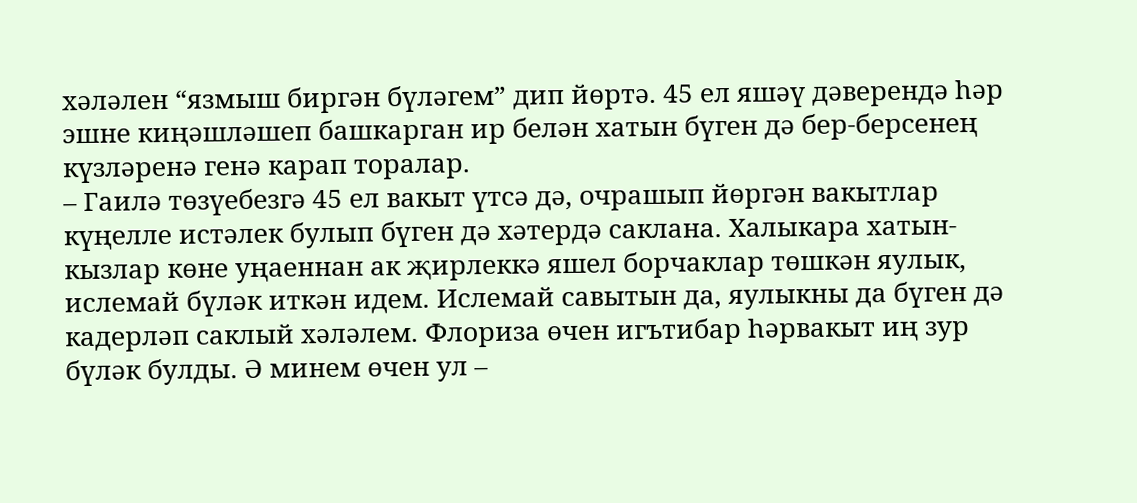хәләлен “язмыш биргән бүләгем” дип йөртә. 45 ел яшәү дәверендә һәр эшне киңәшләшеп башкарган ир белән хатын бүген дә бер-берсенең күзләренә генә карап торалар.
– Гаилә төзүебезгә 45 ел вакыт үтсә дә, очрашып йөргән вакытлар күңелле истәлек булып бүген дә хәтердә саклана. Халыкара хатын-кызлар көне уңаеннан ак җирлеккә яшел борчаклар төшкән яулык, ислемай бүләк иткән идем. Ислемай савытын да, яулыкны да бүген дә кадерләп саклый хәләлем. Флориза өчен игътибар һәрвакыт иң зур бүләк булды. Ә минем өчен ул –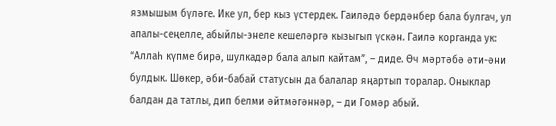язмышым бүләге. Ике ул, бер кыз үстердек. Гаиләдә бердәнбер бала булгач, ул апалы-сеңелле, абыйлы-энеле кешеләргә кызыгып үскән. Гаилә корганда ук: “Аллаһ күпме бирә, шулкадәр бала алып кайтам”, – диде. Өч мәртәбә әти-әни булдык. Шөкер, әби-бабай статусын да балалар яңартып торалар. Оныклар балдан да татлы, дип белми әйтмәгәннәр, – ди Гомәр абый.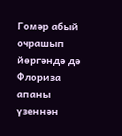Гомәр абый очрашып йөргәндә дә Флориза апаны үзеннән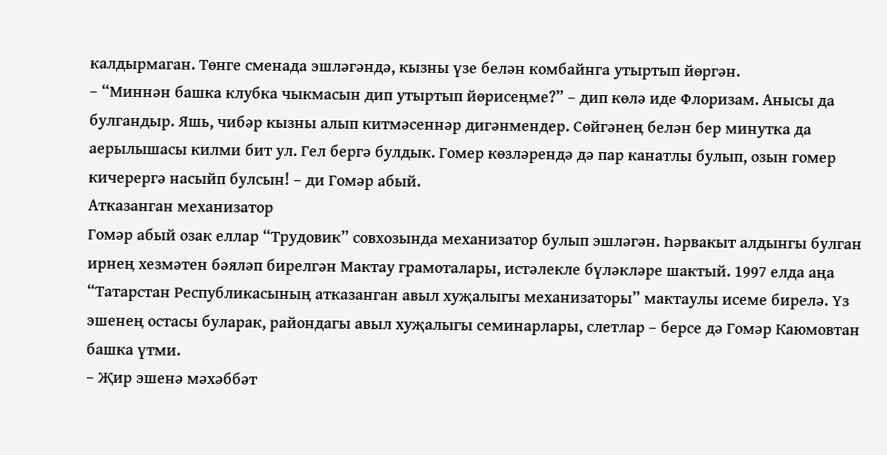калдырмаган. Төнге сменада эшләгәндә, кызны үзе белән комбайнга утыртып йөргән.
– “Миннән башка клубка чыкмасын дип утыртып йөрисеңме?” – дип көлә иде Флоризам. Анысы да булгандыр. Яшь, чибәр кызны алып китмәсеннәр дигәнмендер. Сөйгәнең белән бер минутка да аерылышасы килми бит ул. Гел бергә булдык. Гомер көзләрендә дә пар канатлы булып, озын гомер кичерергә насыйп булсын! – ди Гомәр абый.
Атказанган механизатор
Гомәр абый озак еллар “Трудовик” совхозында механизатор булып эшләгән. Һәрвакыт алдынгы булган ирнең хезмәтен бәяләп бирелгән Мактау грамоталары, истәлекле бүләкләре шактый. 1997 елда аңа “Татарстан Республикасының атказанган авыл хуҗалыгы механизаторы” мактаулы исеме бирелә. Үз эшенең остасы буларак, райондагы авыл хуҗалыгы семинарлары, слетлар – берсе дә Гомәр Каюмовтан башка үтми.
– Җир эшенә мәхәббәт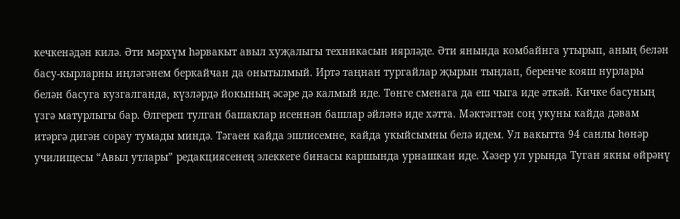кечкенәдән килә. Әти мәрхүм һәрвакыт авыл хуҗалыгы техникасын иярләде. Әти янында комбайнга утырып, аның белән басу-кырларны иңләгәнем беркайчан да онытылмый. Иртә таңнан тургайлар җырын тыңлап, беренче кояш нурлары белән басуга кузгалганда, күзләрдә йокының әсәре дә калмый иде. Төнге сменага да еш чыга иде әткәй. Кичке басуның үзгә матурлыгы бар. Өлгереп тулган башаклар исеннән башлар әйләнә иде хәтта. Мәктәптән соң укуны кайда дәвам итәргә дигән сорау тумады миндә. Тәгаен кайда эшлисемне, кайда укыйсымны белә идем. Ул вакытта 94 санлы һөнәр училищесы “Авыл утлары” редакциясенең элеккеге бинасы каршында урнашкан иде. Хәзер ул урында Туган якны өйрәнү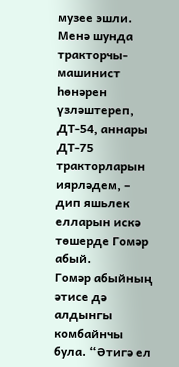музее эшли. Менә шунда тракторчы-машинист һөнәрен үзләштереп, ДТ-54, аннары ДТ-75 тракторларын иярләдем, – дип яшьлек елларын искә төшерде Гомәр абый.
Гомәр абыйның әтисе дә алдынгы комбайнчы була. “Әтигә ел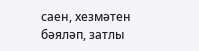саен, хезмәтен бәяләп, затлы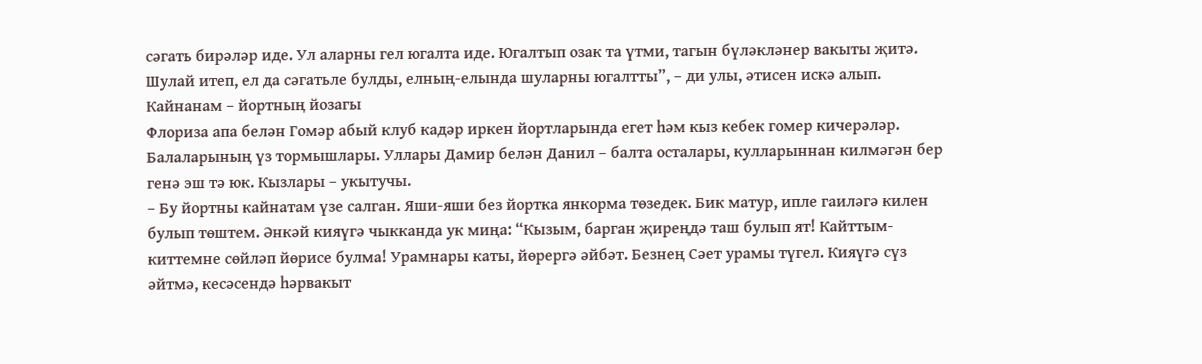сәгать бирәләр иде. Ул аларны гел югалта иде. Югалтып озак та үтми, тагын бүләкләнер вакыты җитә. Шулай итеп, ел да сәгатьле булды, елның-елында шуларны югалтты”, – ди улы, әтисен искә алып.
Кайнанам – йортның йозагы
Флориза апа белән Гомәр абый клуб кадәр иркен йортларында егет һәм кыз кебек гомер кичерәләр. Балаларының үз тормышлары. Уллары Дамир белән Данил – балта осталары, кулларыннан килмәгән бер генә эш тә юк. Кызлары – укытучы.
– Бу йортны кайнатам үзе салган. Яши-яши без йортка янкорма төзедек. Бик матур, ипле гаиләгә килен булып төштем. Әнкәй кияүгә чыкканда ук миңа: “Кызым, барган җиреңдә таш булып ят! Кайттым-киттемне сөйләп йөрисе булма! Урамнары каты, йөрергә әйбәт. Безнең Сәет урамы түгел. Кияүгә сүз әйтмә, кесәсендә һәрвакыт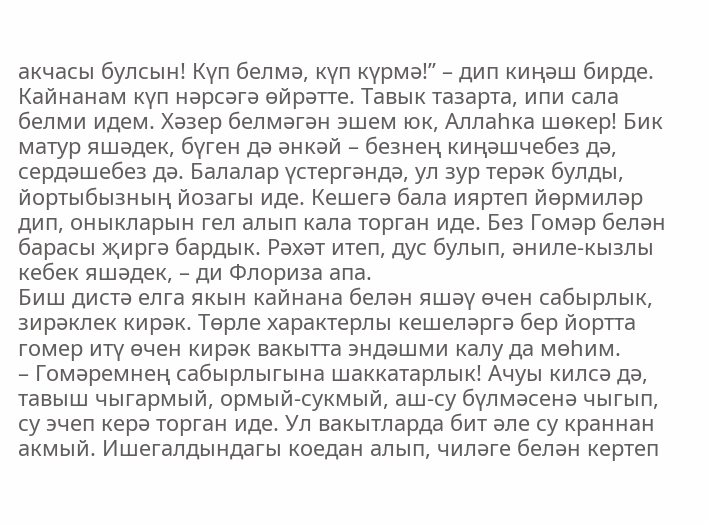акчасы булсын! Күп белмә, күп күрмә!” – дип киңәш бирде. Кайнанам күп нәрсәгә өйрәтте. Тавык тазарта, ипи сала белми идем. Хәзер белмәгән эшем юк, Аллаһка шөкер! Бик матур яшәдек, бүген дә әнкәй – безнең киңәшчебез дә, сердәшебез дә. Балалар үстергәндә, ул зур терәк булды, йортыбызның йозагы иде. Кешегә бала ияртеп йөрмиләр дип, оныкларын гел алып кала торган иде. Без Гомәр белән барасы җиргә бардык. Рәхәт итеп, дус булып, әниле-кызлы кебек яшәдек, – ди Флориза апа.
Биш дистә елга якын кайнана белән яшәү өчен сабырлык, зирәклек кирәк. Төрле характерлы кешеләргә бер йортта гомер итү өчен кирәк вакытта эндәшми калу да мөһим.
– Гомәремнең сабырлыгына шаккатарлык! Ачуы килсә дә, тавыш чыгармый, ормый-сукмый, аш-су бүлмәсенә чыгып, су эчеп керә торган иде. Ул вакытларда бит әле су краннан акмый. Ишегалдындагы коедан алып, чиләге белән кертеп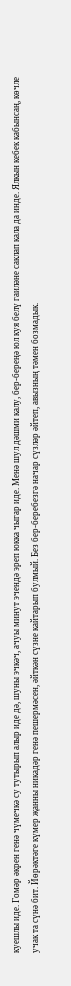куешлы иде. Гомәр әкрен генә чүмечкә су тутырып алыр иде дә, шуны эчкәч, ачуы минут эчендә эреп юкка чыгар иде. Менә шул дәшми калу, бер-береңә юл куя белү гаиләне саклап кала да инде. Ялкын кебек кабынсаң, көчле учак та сүнә бит. Йөрәктәге күмер җанны никадәр генә пешермәсен, әйткән сүзне кайтарып булмый. Без бер-беребезгә начар сүзләр әйтеп, авызның тәмен бозмадык.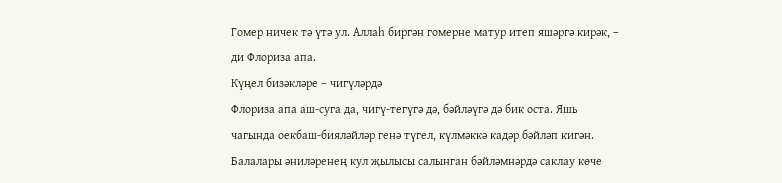Гомер ничек тә үтә ул. Аллаһ биргән гомерне матур итеп яшәргә кирәк, – ди Флориза апа.
Күңел бизәкләре – чигүләрдә
Флориза апа аш-суга да, чигү-тегүгә дә, бәйләүгә дә бик оста. Яшь чагында оекбаш-бияләйләр генә түгел, күлмәккә кадәр бәйләп кигән. Балалары әниләренең кул җылысы салынган бәйләмнәрдә саклау көче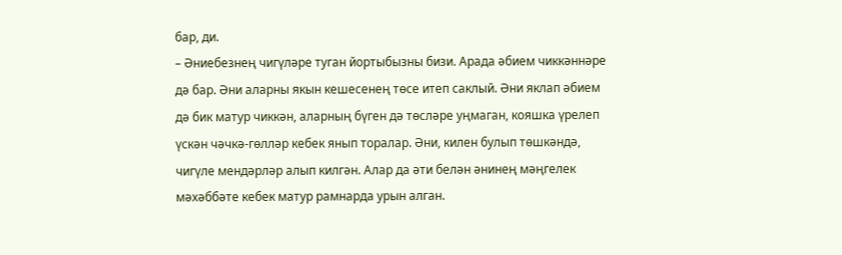бар, ди.
– Әниебезнең чигүләре туган йортыбызны бизи. Арада әбием чиккәннәре дә бар. Әни аларны якын кешесенең төсе итеп саклый. Әни яклап әбием дә бик матур чиккән, аларның бүген дә төсләре уңмаган, кояшка үрелеп үскән чәчкә-гөлләр кебек янып торалар. Әни, килен булып төшкәндә, чигүле мендәрләр алып килгән. Алар да әти белән әнинең мәңгелек мәхәббәте кебек матур рамнарда урын алган.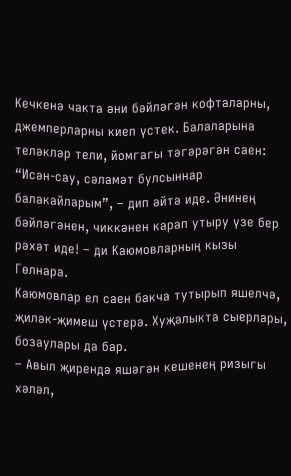Кечкенә чакта әни бәйләгән кофталарны, джемперларны киеп үстек. Балаларына теләкләр тели, йомгагы тәгәрәгән саен: “Исән-сау, сәламәт булсыннар балакайларым”, – дип әйтә иде. Әнинең бәйләгәнен, чиккәнен карап утыру үзе бер рәхәт иде! – ди Каюмовларның кызы Гөлнара.
Каюмовлар ел саен бакча тутырып яшелчә, җиләк-җимеш үстерә. Хуҗалыкта сыерлары, бозаулары да бар.
– Авыл җирендә яшәгән кешенең ризыгы хәләл,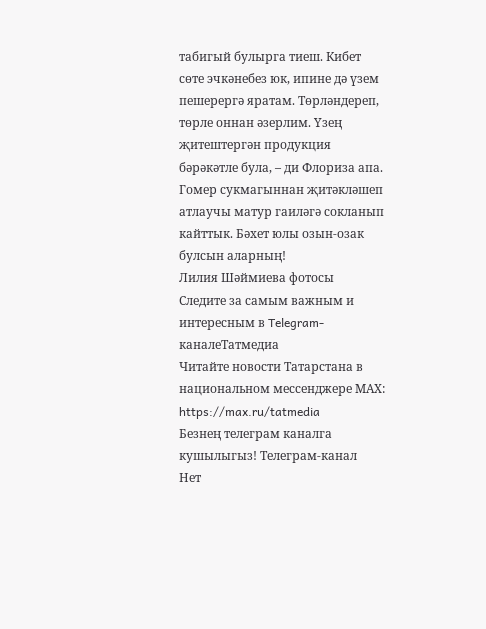табигый булырга тиеш. Кибет сөте эчкәнебез юк, ипине дә үзем пешерергә яратам. Төрләндереп, төрле оннан әзерлим. Үзең җитештергән продукция бәрәкәтле була, – ди Флориза апа.
Гомер сукмагыннан җитәкләшеп атлаучы матур гаиләгә сокланып кайттык. Бәхет юлы озын-озак булсын аларның!
Лилия Шәймиева фотосы
Следите за самым важным и интересным в Telegram-каналеТатмедиа
Читайте новости Татарстана в национальном мессенджере MАХ: https://max.ru/tatmedia
Безнең телеграм каналга кушылыгыз! Телеграм-канал
Нет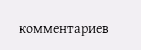комментариев